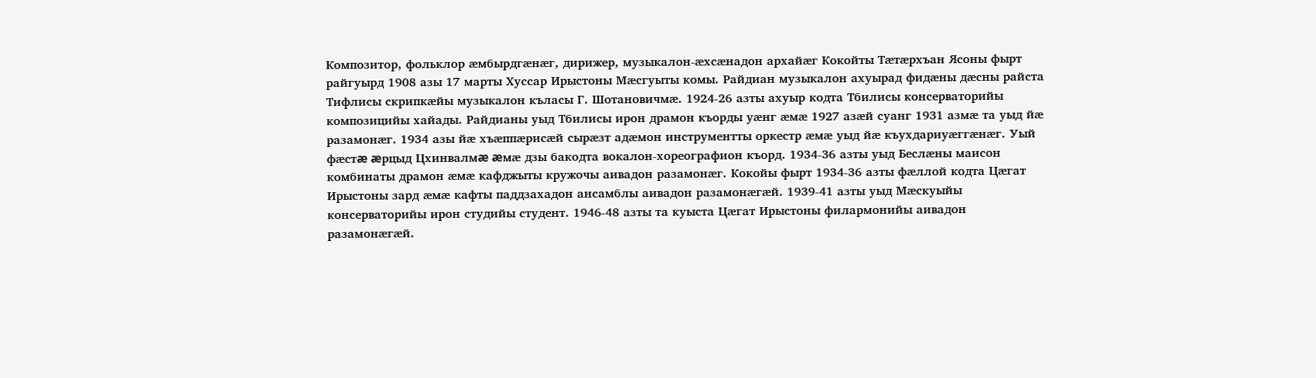Композитор, фольклор æмбырдгæнæг, дирижер, музыкалон-æхсæнадон архайæг Кокойты Тæтæрхъан Ясоны фырт райгуырд 1908 азы 17 марты Хуссар Ирыстоны Мæсгуыты комы. Райдиан музыкалон ахуырад фидæны дæсны райста Тифлисы скрипкæйы музыкалон къласы Г. Шотановичмæ. 1924-26 азты ахуыр кодта Тбилисы консерваторийы композицийы хайады. Райдианы уыд Тбилисы ирон драмон къорды уæнг æмæ 1927 азæй суанг 1931 азмæ та уыд йæ разамонæг. 1934 азы йæ хъæппæрисæй сырæзт адæмон инструментты оркестр æмæ уыд йæ къухдариуæггæнæг. Уый фæстæ æрцыд Цхинвалмæ æмæ дзы бакодта вокалон-хореографион къорд. 1934-36 азты уыд Беслæны маисон комбинаты драмон æмæ кафджыты кружочы аивадон разамонæг. Кокойы фырт 1934-36 азты фæллой кодта Цæгат Ирыстоны зард æмæ кафты паддзахадон ансамблы аивадон разамонæгæй. 1939-41 азты уыд Мæскуыйы консерваторийы ирон студийы студент. 1946-48 азты та куыста Цæгат Ирыстоны филармонийы аивадон разамонæгæй.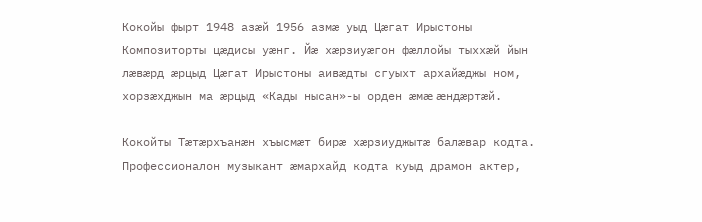Кокойы фырт 1948 азæй 1956 азмæ уыд Цæгат Ирыстоны Композиторты цæдисы уæнг. Йæ хæрзиуæгон фæллойы тыххæй йын лæвæрд æрцыд Цæгат Ирыстоны аивæдты сгуыхт архайæджы ном, хорзæхджын ма æрцыд «Кады нысан»-ы орден æмæ æндæртæй.

Кокойты Тæтæрхъанæн хъысмæт бирæ хæрзиуджытæ балæвар кодта. Профессионалон музыкант æмархайд кодта куыд драмон актер,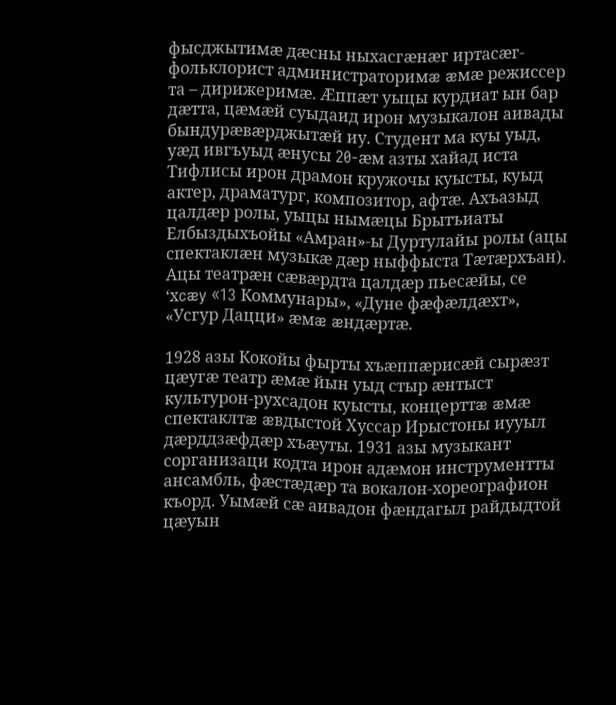фысджытимæ дæсны ныхасгæнæг иртасæг-фольклорист администраторимæ æмæ режиссер та – дирижеримæ. Æппæт уыцы курдиат ын бар дæтта, цæмæй суыдаид ирон музыкалон аивады бындурæвæрджытæй иу. Студент ма куы уыд, уæд ивгъуыд æнусы 20-æм азты хайад иста Тифлисы ирон драмон кружочы куысты, куыд актер, драматург, композитор, афтæ. Ахъазыд цалдæр ролы, уыцы нымæцы Брытъиаты Елбыздыхъойы «Амран»-ы Дуртулайы ролы (ацы спектаклæн музыкæ дæр ныффыста Тæтæрхъан). Ацы театрæн сæвæрдта цалдæр пьесæйы, се ‘хcæy «13 Коммунары», «Дуне фæфæлдæхт», «Усгур Дацци» æмæ æндæртæ.

1928 азы Кокойы фырты хъæппæрисæй сырæзт цæугæ театр æмæ йын уыд стыр æнтыст культурон-рухсадон куысты, концерттæ æмæ спектаклтæ æвдыстой Хуссар Ирыстоны иууыл дæрддзæфдæр хъæуты. 1931 азы музыкант сорганизаци кодта ирон адæмон инструментты ансамбль, фæстæдæр та вокалон-хореографион къорд. Уымæй сæ аивадон фæндагыл райдыдтой цæуын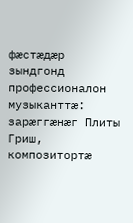фæстæдæр зындгонд профессионалон музыканттæ: зарæггæнæг Плиты Гриш, композитортæ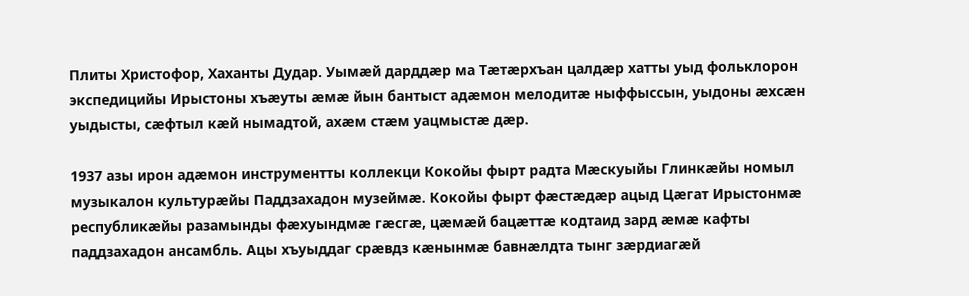Плиты Христофор, Хаханты Дудар. Уымæй дарддæр ма Тæтæрхъан цалдæр хатты уыд фольклорон экспедицийы Ирыстоны хъæуты æмæ йын бантыст адæмон мелодитæ ныффыссын, уыдоны æхсæн уыдысты, сæфтыл кæй нымадтой, ахæм стæм уацмыстæ дæр.

1937 азы ирон адæмон инструментты коллекци Кокойы фырт радта Мæскуыйы Глинкæйы номыл музыкалон культурæйы Паддзахадон музеймæ. Кокойы фырт фæстæдæр ацыд Цæгат Ирыстонмæ республикæйы разамынды фæхуындмæ гæсгæ, цæмæй бацæттæ кодтаид зард æмæ кафты паддзахадон ансамбль. Ацы хъуыддаг срæвдз кæнынмæ бавнæлдта тынг зæрдиагæй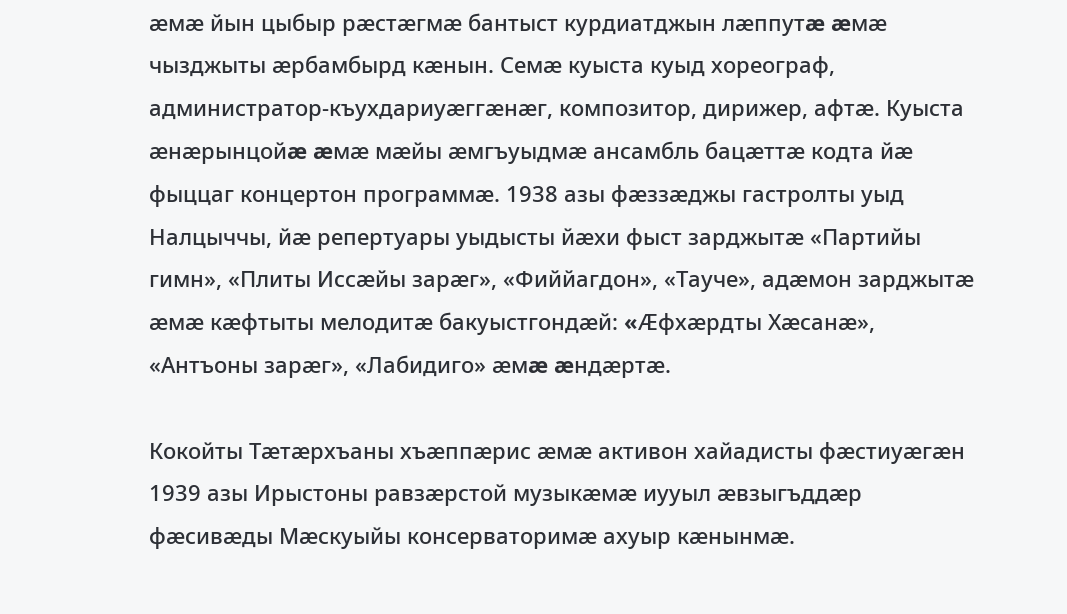æмæ йын цыбыр рæстæгмæ бантыст курдиатджын лæппутæ æмæ чызджыты æрбамбырд кæнын. Семæ куыста куыд хореограф, администратор-къухдариуæггæнæг, композитор, дирижер, афтæ. Куыста æнæрынцойæ æмæ мæйы æмгъуыдмæ ансамбль бацæттæ кодта йæ фыццаг концертон программæ. 1938 азы фæззæджы гастролты уыд Налцыччы, йæ репертуары уыдысты йæхи фыст зарджытæ «Партийы гимн», «Плиты Иссæйы зарæг», «Фиййагдон», «Тауче», адæмон зарджытæ æмæ кæфтыты мелодитæ бакуыстгондæй: «Æфхæрдты Хæсанæ», «Антъоны зарæг», «Лабидиго» æмæ æндæртæ.

Кокойты Тæтæрхъаны хъæппæрис æмæ активон хайадисты фæстиуæгæн 1939 азы Ирыстоны равзæрстой музыкæмæ иууыл æвзыгъддæр фæсивæды Мæскуыйы консерваторимæ ахуыр кæнынмæ.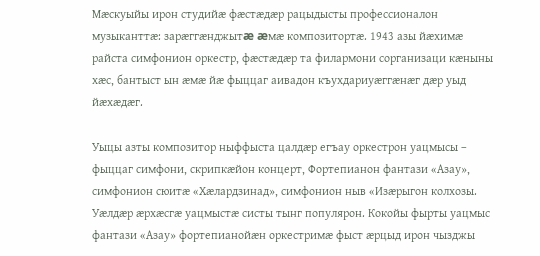Мæскуыйы ирон студийæ фæстæдæр рацыдысты профессионалон музыканттæ: зарæггæнджытæ æмæ композитортæ. 1943 азы йæхимæ райста симфонион оркестр, фæстæдæр та филармони сорганизаци кæныны хæс, бантыст ын æмæ йæ фыццаг аивадон къухдариуæггæнæг дæр уыд йæхæдæг.

Уыцы азты композитор ныффыста цалдæр егъау оркестрон уацмысы – фыццаг симфони, скрипкæйон концерт, Фортепианон фантази «Азау», симфонион сюитæ «Хæлардзинад», симфонион ныв «Изæрыгон колхозы. Уæлдæр æрхæсгæ уацмыстæ систы тынг популярон. Кокойы фырты уацмыс фантази «Азау» фортепианойæн оркестримæ фыст æрцыд ирон чызджы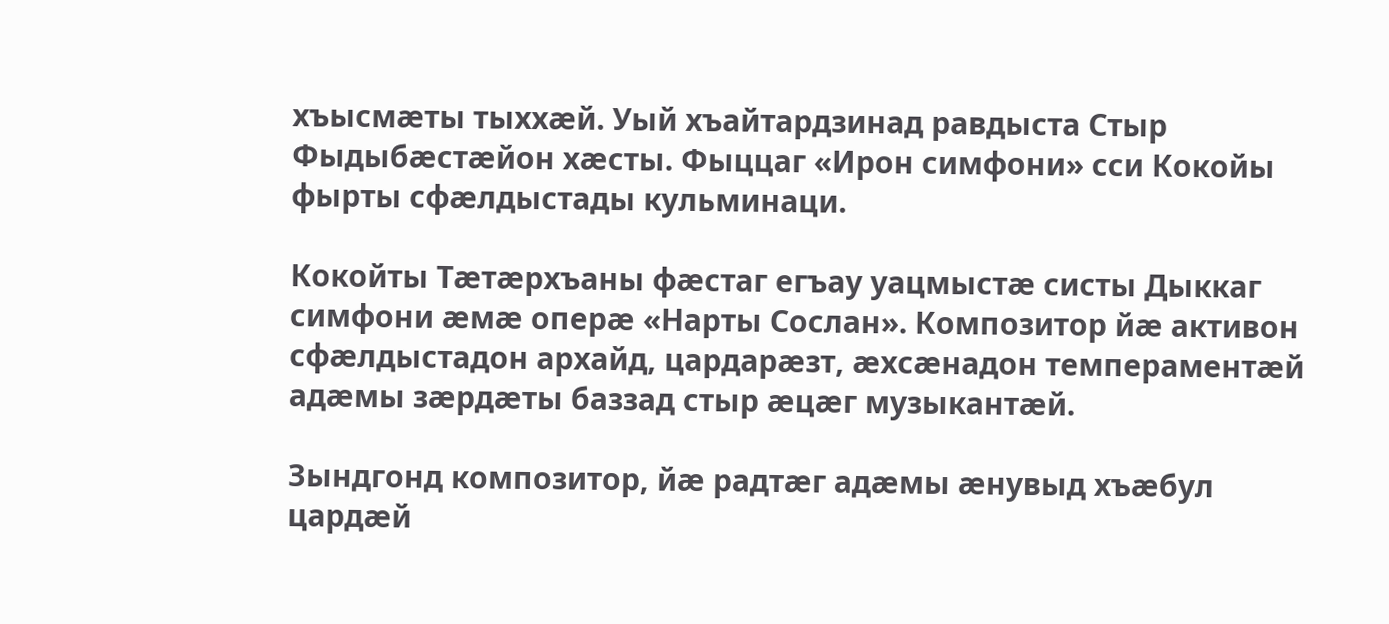хъысмæты тыххæй. Уый хъайтардзинад равдыста Стыр Фыдыбæстæйон хæсты. Фыццаг «Ирон симфони» сси Кокойы фырты сфæлдыстады кульминаци.

Кокойты Тæтæрхъаны фæстаг егъау уацмыстæ систы Дыккаг симфони æмæ оперæ «Нарты Сослан». Композитор йæ активон сфæлдыстадон архайд, цардарæзт, æхсæнадон темпераментæй адæмы зæрдæты баззад стыр æцæг музыкантæй.

Зындгонд композитор, йæ радтæг адæмы æнувыд хъæбул цардæй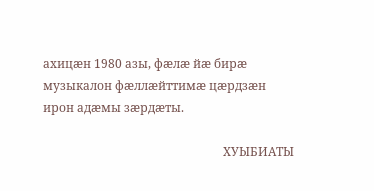ахицæн 1980 азы, фæлæ йæ бирæ музыкалон фæллæйттимæ цæрдзæн ирон адæмы зæрдæты.

                                                            ХУЫБИАТЫ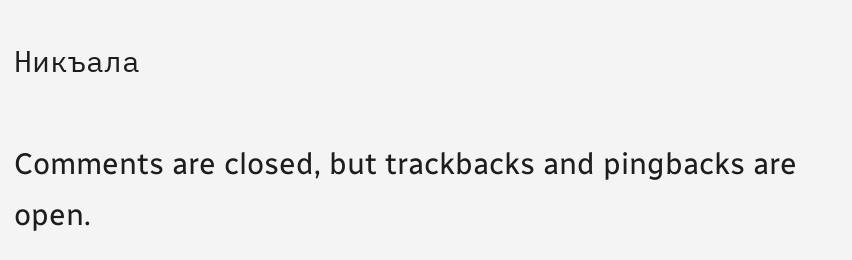Никъала

Comments are closed, but trackbacks and pingbacks are open.